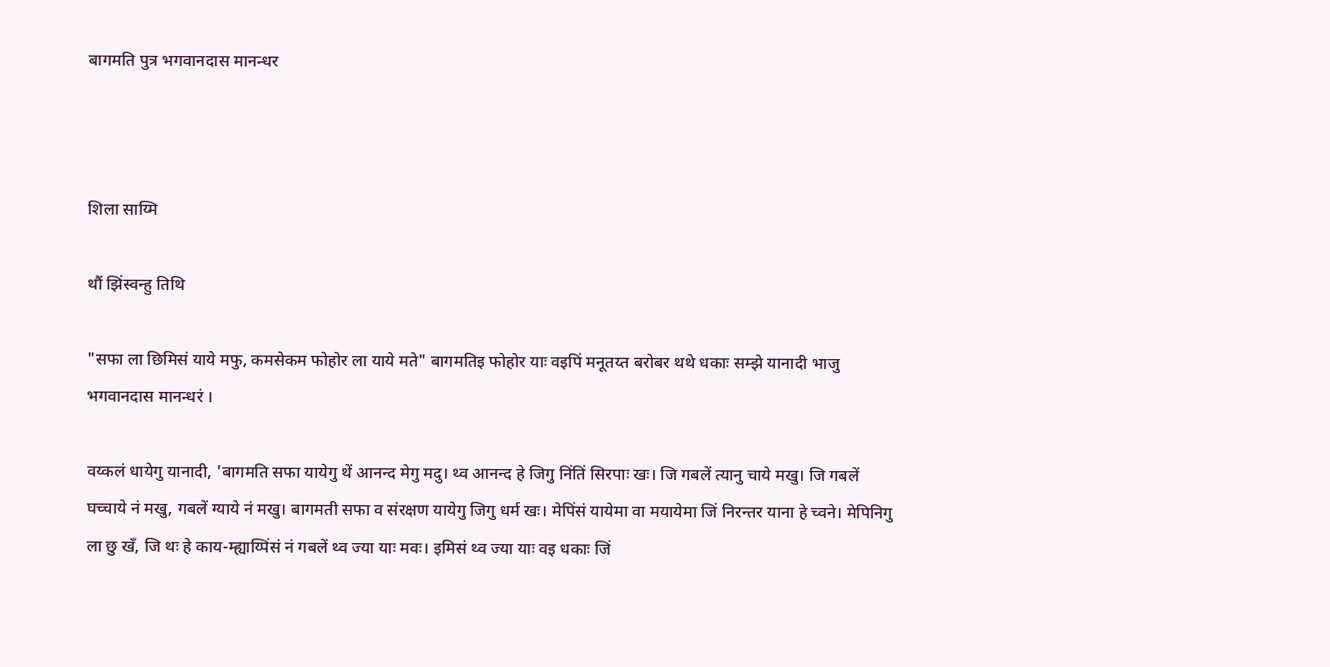बागमति पुत्र भगवानदास मानन्धर



शिला साय्मि

थौं झिंस्वन्हु तिथि

"सफा ला छिमिसं याये मफु, कमसेकम फोहोर ला याये मते" बागमतिइ फोहोर याः वइपिं मनूतय्त बरोबर थथे धकाः सम्झे यानादी भाजु भगवानदास मानन्धरं ।

वय्कलं धायेगु यानादी, 'बागमति सफा यायेगु थें आनन्द मेगु मदु। थ्व आनन्द हे जिगु निंतिं सिरपाः खः। जि गबलें त्यानु चाये मखु। जि गबलें घच्चाये नं मखु, गबलें ग्याये नं मखु। बागमती सफा व संरक्षण यायेगु जिगु धर्म खः। मेपिंसं यायेमा वा मयायेमा जिं निरन्तर याना हे च्वने। मेपिनिगु ला छु खँ, जि थः हे काय-म्ह्याय्पिंसं नं गबलें थ्व ज्या याः मवः। इमिसं थ्व ज्या याः वइ धकाः जिं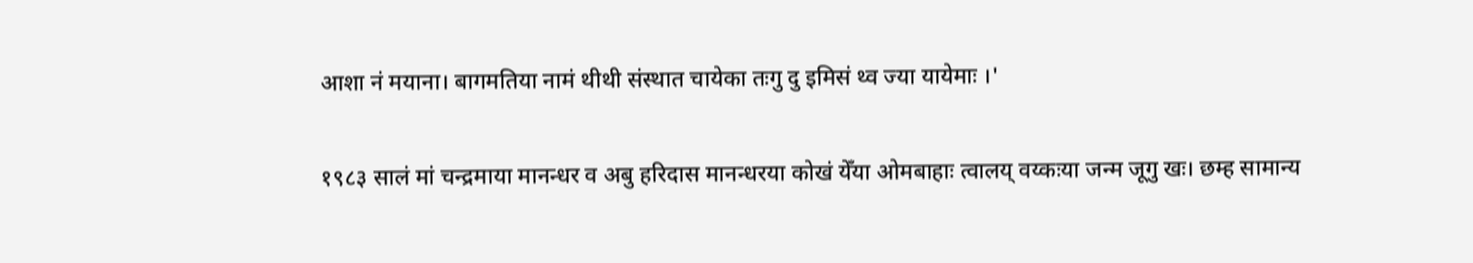आशा नं मयाना। बागमतिया नामं थीथी संस्थात चायेका तःगु दु इमिसं थ्व ज्या यायेमाः ।'

१९८३ सालं मां चन्द्रमाया मानन्धर व अबु हरिदास मानन्धरया कोखं येँया ओमबाहाः त्वालय् वय्कःया जन्म जूगु खः। छम्ह सामान्य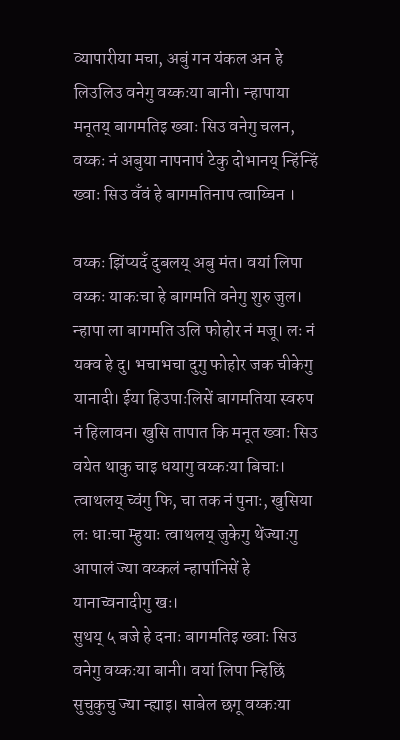व्यापारीया मचा, अबुं गन यंकल अन हे लिउलिउ वनेगु वय्कःया बानी। न्हापाया मनूतय् बागमतिइ ख्वाः सिउ वनेगु चलन, वय्कः नं अबुया नापनापं टेकु दोभानय् न्हिंन्हिं ख्वाः सिउ वँवं हे बागमतिनाप त्वाय्चिन ।

वय्कः झिंप्यदँ दुबलय् अबु मंत। वयां लिपा वय्कः याकःचा हे बागमति वनेगु शुरु जुल। न्हापा ला बागमति उलि फोहोर नं मजू। लः नं यक्व हे दु। भचाभचा दुगु फोहोर जक चीकेगु यानादी। ईया हिउपाःलिसें बागमतिया स्वरुप नं हिलावन। खुसि तापात कि मनूत ख्वाः सिउ वयेत थाकु चाइ धयागु वय्कःया बिचाः। त्वाथलय् च्वंगु फि, चा तक नं पुनाः, खुसिया लः धाःचा म्हुयाः त्वाथलय् जुकेगु थेंज्याःगु आपालं ज्या वय्कलं न्हापांनिसें हे यानाच्वनादीगु खः।
सुथय् ५ बजे हे दनाः बागमतिइ ख्वाः सिउ वनेगु वय्कःया बानी। वयां लिपा न्हिछिं सुचुकुचु ज्या न्ह्याइ। साबेल छगू वय्कःया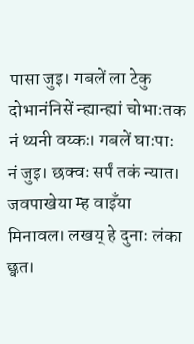पासा जुइ। गबलें ला टेकु दोभानंनिसें न्ह्यान्ह्यां चोभाःतक नं थ्यनी वय्कः। गबलें घाःपाः नं जुइ। छक्वः सर्पं तकं न्यात। जवपाखेया म्ह वाइँया मिनावल। लखय् हे दुनाः लंका छ्वत।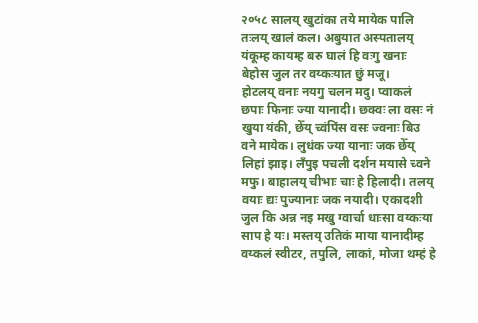२०५८ सालय् खुटांका तये मायेक पालि तःलय् खालं कल। अबुयात अस्पतालय् यंकूम्ह कायम्ह बरु घालं हि वःगु खनाः बेहोस जुल तर वय्कःयात छुं मजू।
होटलय् वनाः नयगु चलन मदु। प्वाकलं छपाः फिनाः ज्या यानादी। छक्वः ला वसः नं खुया यंकी, छेँय् च्वंपिंस वसः ज्वनाः बिउ वने मायेक। लुधंक ज्या यानाः जक छेँय् लिहां झाइ। लँपुइ पचली दर्शन मयासे च्वने मफु। बाहालय् चीभाः चाः हे हिलादी। तलय् वयाः द्यः पुज्यानाः जक नयादी। एकादशी जुल कि अन्न नइ मखु ग्वार्चा धाःसा वय्कःया साप हे यः। मस्तय् उतिकं माया यानादीम्ह वय्कलं स्वीटर, तपुलि, लाकां, मोजा थम्हं हे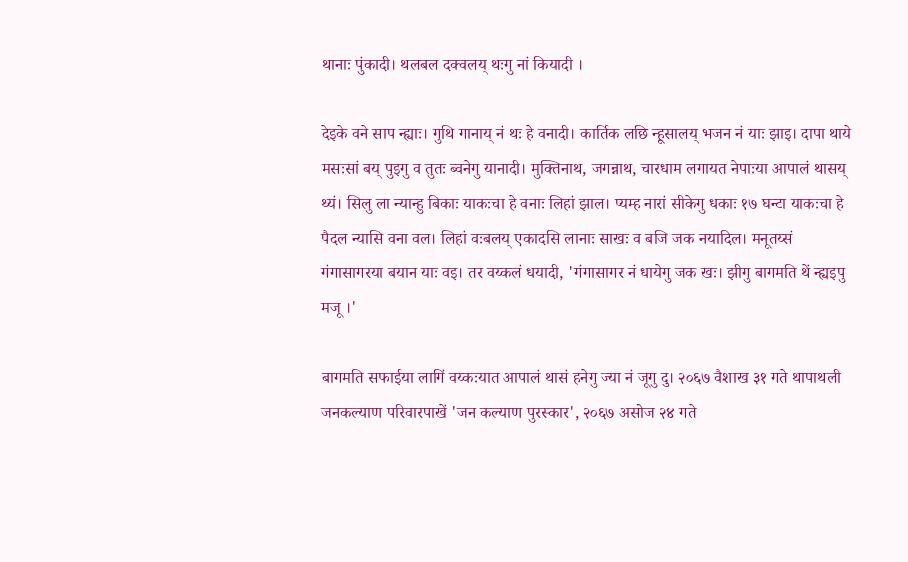थानाः पुंकादी। थलबल दक्वलय् थःगु नां कियादी ।

देइके वने साप न्ह्याः। गुथि गानाय् नं थः हे वनादी। कार्तिक लछि न्हूसालय् भजन नं याः झाइ। दापा थाये मसःसां बय् पुइगु व तुतः ब्वनेगु यानादी। मुक्तिनाथ, जगन्नाथ, चारधाम लगायत नेपाःया आपालं थासय् थ्यं। सिलु ला न्यान्हु बिकाः याकःचा हे वनाः लिहां झाल। प्यम्ह नारां सीकेगु धकाः १७ घन्टा याकःचा हे पैदल न्यासि वना वल। लिहां वःबलय् एकादसि लानाः साखः व बजि जक नयादिल। मनूतय्सं गंगासागरया बयान याः वइ। तर वय्कलं धयादी, 'गंगासागर नं धायेगु जक खः। झीगु बागमति थें न्ह्यइपु मजू ।'

बागमति सफाईया लागिं वय्कःयात आपालं थासं हनेगु ज्या नं जूगु दु। २०६७ वैशाख ३१ गते थापाथली जनकल्याण परिवारपाखें 'जन कल्याण पुरस्कार', २०६७ असोज २४ गते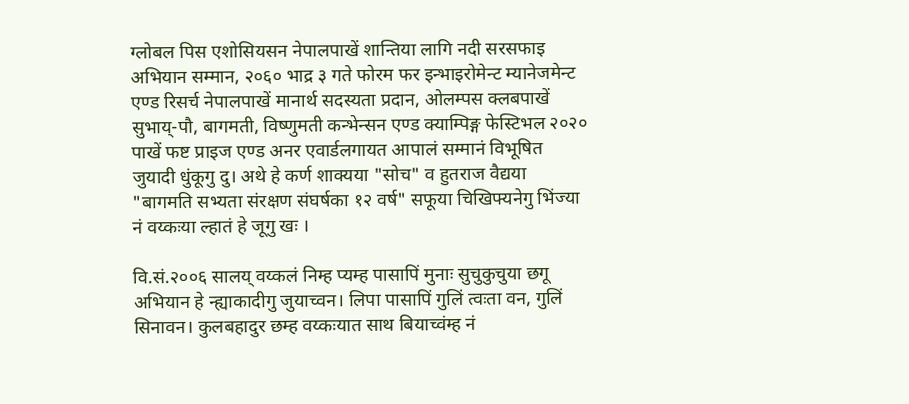ग्लोबल पिस एशोसियसन नेपालपाखें शान्तिया लागि नदी सरसफाइ अभियान सम्मान, २०६० भाद्र ३ गते फोरम फर इन्भाइरोमेन्ट म्यानेजमेन्ट एण्ड रिसर्च नेपालपाखें मानार्थ सदस्यता प्रदान, ओलम्पस क्लबपाखें सुभाय्-पौ, बागमती, विष्णुमती कन्भेन्सन एण्ड क्याम्पिङ्ग फेस्टिभल २०२० पाखें फष्ट प्राइज एण्ड अनर एवार्डलगायत आपालं सम्मानं विभूषित जुयादी धुंकूगु दु। अथे हे कर्ण शाक्यया "सोच" व हुतराज वैद्यया "बागमति सभ्यता संरक्षण संघर्षका १२ वर्ष" सफूया चिखिफ्यनेगु भिंज्या नं वय्कःया ल्हातं हे जूगु खः ।

वि.सं.२००६ सालय् वय्कलं निम्ह प्यम्ह पासापिं मुनाः सुचुकुचुया छगू अभियान हे न्ह्याकादीगु जुयाच्वन। लिपा पासापिं गुलिं त्वःता वन, गुलिं सिनावन। कुलबहादुर छम्ह वय्कःयात साथ बियाच्वंम्ह नं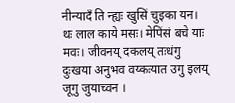नीन्यादँ ति न्ह्यः खुसिं चुइका यन। थः लाल काये मसः। मेपिंसं बचे याः मवः। जीवनय् दकलय् तःधंगु दुःखया अनुभव वय्कःयात उगु इलय् जूगु जुयाच्वन ।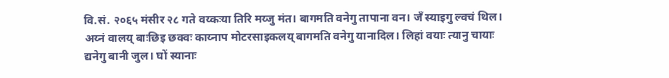वि.सं. २०६५ मंसीर २८ गते वय्कःया तिरि मय्जु मंत। बागमति वनेगु तापाना वन। जँ स्याइगु ल्वचं थिल। अय्नं वालय् बाःछिइ छक्वः काय्नाप मोटरसाइकलय् बागमति वनेगु यानादिल। लिहां वयाः त्यानु चायाः द्यनेगु बानी जुल। घों स्यानाः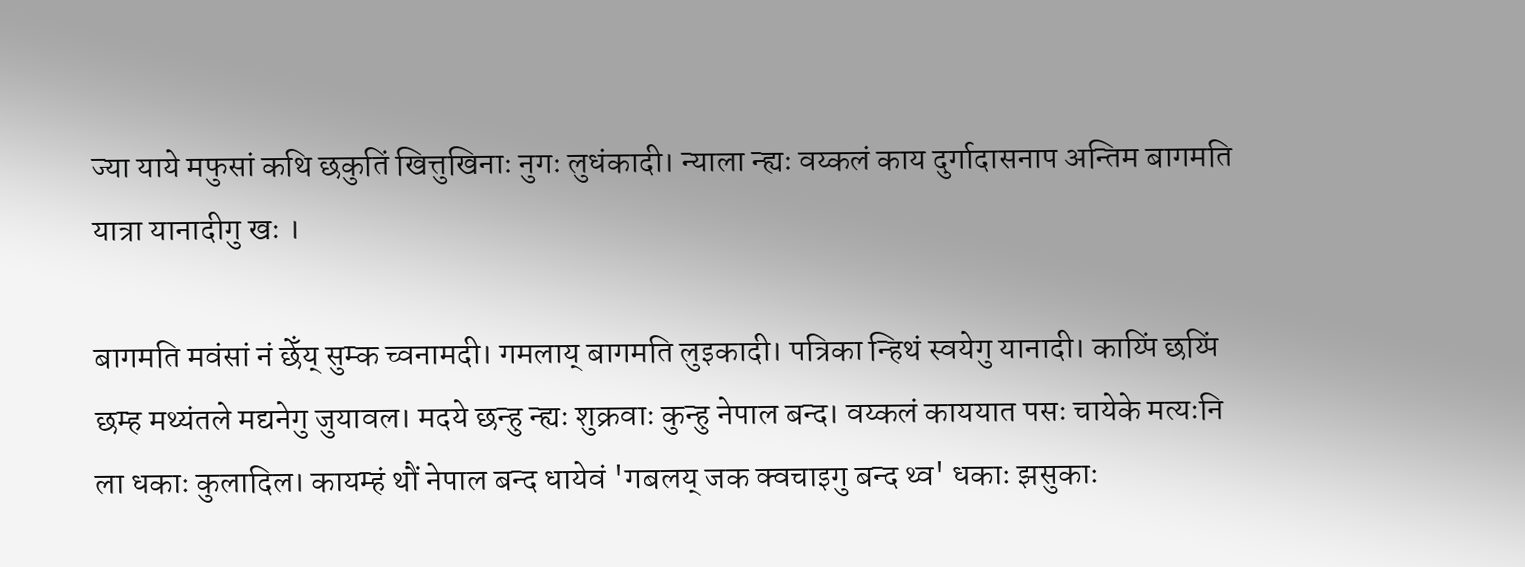ज्या याये मफुसां कथि छकुतिं खित्तुखिनाः नुगः लुधंकादी। न्याला न्ह्यः वय्कलं काय दुर्गादासनाप अन्तिम बागमति यात्रा यानादीगु खः ।

बागमति मवंसां नं छेँय् सुम्क च्वनामदी। गमलाय् बागमति लुइकादी। पत्रिका न्हिथं स्वयेगु यानादी। काय्पिं छय्पिं छम्ह मथ्यंतले मद्यनेगु जुयावल। मदये छन्हु न्ह्यः शुक्रवाः कुन्हु नेपाल बन्द। वय्कलं काययात पसः चायेके मत्यःनि ला धकाः कुलादिल। कायम्हं थौं नेपाल बन्द धायेवं 'गबलय् जक क्वचाइगु बन्द थ्व' धकाः झसुकाः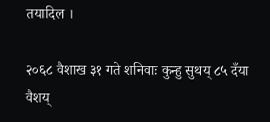तयादिल ।

२०६८ वैशाख ३१ गते शनिवाः कुन्हु सुथय् ८५ दँया वैशय्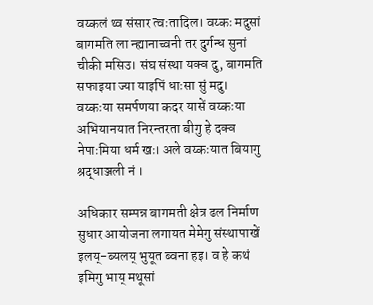वय्कलं थ्व संसार त्वःतादिल। वय्कः मदुसां बागमति ला न्ह्यानाच्वनी तर दुर्गन्ध सुनां चीकी मसिउ। संघ संस्था यक्व दु, बागमति सफाइया ज्या याइपिं धाःसा सुं मदु। वय्कःया समर्पणया कदर यासें वय्कःया अभियानयात निरन्तरता बीगु हे दक्व नेपाःमिया धर्म खः। अले वय्कःयात बियागु श्रद्धाञ्जली नं ।

अधिकार सम्पन्न बागमती क्षेत्र ढल निर्माण सुधार आयोजना लगायत मेमेगु संस्थापाखें इलय्-ब्यलय् भुयूत ब्वना हइ। व हे कथं इमिगु भाय् मथूसां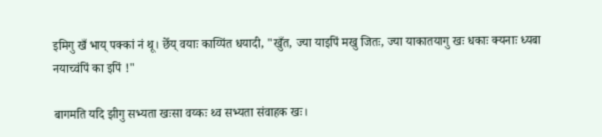इमिगु खँ भाय् पक्कां नं थू। छेँय् वयाः काय्पिंत धयादी, "खुँत, ज्या याइपिं मखु जितः, ज्या याकातयागु खः धकाः क्यनाः ध्यबा नयाच्वंपिं का इपिं !"

बागमति यदि झीगु सभ्यता खःसा वय्कः थ्व सभ्यता संवाहक खः।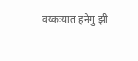वय्कःयात हनेगु झी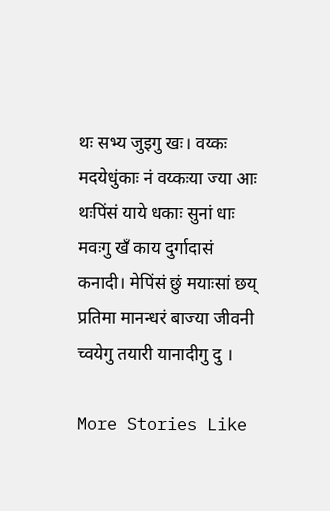थः सभ्य जुइगु खः। वय्कः मदयेधुंकाः नं वय्कःया ज्या आः थःपिंसं याये धकाः सुनां धाः मवःगु खँ काय दुर्गादासं कनादी। मेपिंसं छुं मयाःसां छय् प्रतिमा मानन्धरं बाज्या जीवनी च्वयेगु तयारी यानादीगु दु ।

More Stories Like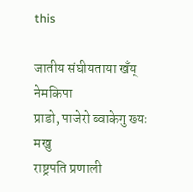this

जातीय संघीयताया खँय् नेमकिपा
प्राडो, पाजेरो ब्वाकेगु ख्यः मखु
राष्ट्रपति प्रणाली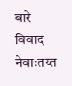बारे विवाद
नेवाःतय्त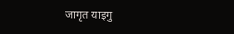जागृत याइगु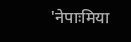'नेपाःमिया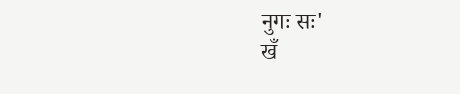नुगः सः'
खँ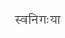स्वनिगःया